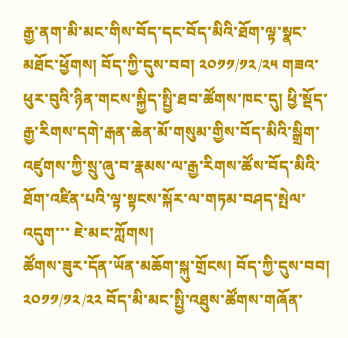རྒྱ་ནག་མི་མང་གིས་བོད་དང་བོད་མིའི་ཐོག་ལྟ་སྣང་མཐོང་ཕྱོགས། བོད་ཀྱི་དུས་བབ། ༢༠༡༡/༡༢/༢༥ གཟའ་ཕུར་བུའི་ཉིན་གངས་སྐྱིད་སྤྱི་ཐབ་ཚོགས་ཁང་དུ། ཕྱི་སྡོད་རྒྱ་རིགས་དགེ་རྒན་ཆེན་མོ་གསུམ་གྱིས་བོད་མིའི་སྒྲིག་འཛུགས་ཀྱི་སྲུ་ཞུ་བ་རྣམས་ལ་རྒྱ་རིགས་ཚོས་བོད་མིའི་ཐོག་འཛིན་པའི་ལྟ་སྟངས་སྐོར་ལ་གཏམ་བཤད་སྤེལ་འདུག་་་ ཇེ་མང་ཀློགས།
ཚོགས་ཟུར་དོན་ཡོན་མཆོག་སྐུ་གྲོངས། བོད་ཀྱི་དུས་བབ། ༢༠༡༡/༡༢/༢༢ བོད་མི་མང་སྤྱི་འཐུས་ཚོགས་གཞོན་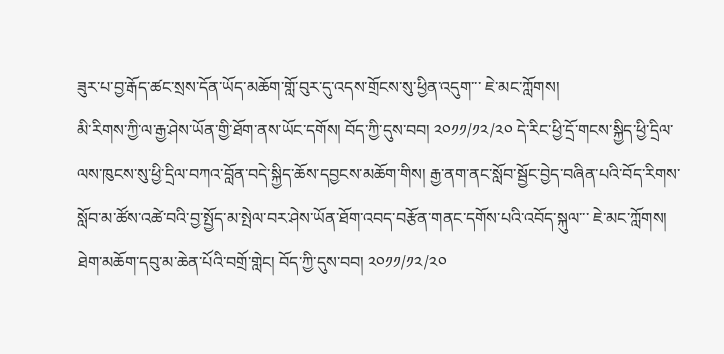ཟུར་པ་བྱ་རྒོད་ཚང་སྲས་དོན་ཡོད་མཆོག་གློ་བུར་དུ་འདས་གྲོངས་སུ་ཕྱིན་འདུག་་་ ཇེ་མང་ཀློགས།
མི་རིགས་ཀྱི་ལ་རྒྱ་ཤེས་ཡོན་གྱི་ཐོག་ནས་ཡོང་དགོས། བོད་ཀྱི་དུས་བབ། ༢༠༡༡/༡༢/༢༠ དེ་རིང་ཕྱི་དྲོ་གངས་སྐྱིད་ཕྱི་དྲིལ་ལས་ཁུངས་སུ་ཕྱི་དྲིལ་བཀའ་བློན་བདེ་སྐྱིད་ཆོས་དབྱངས་མཆོག་གིས། རྒྱ་ནག་ནང་སློབ་སྦྱོང་བྱེད་བཞིན་པའི་བོད་རིགས་སློབ་མ་ཚོས་འཚེ་བའི་བྱ་སྤྱོད་མ་སྤེལ་བར་ཤེས་ཡོན་ཐོག་འབད་བརྩོན་གནང་དགོས་པའི་འབོད་སྐུལ་་་ ཇེ་མང་ཀློགས།
ཐེག་མཆོག་དབུ་མ་ཆེན་པོའི་བགྲོ་གླེང། བོད་ཀྱི་དུས་བབ། ༢༠༡༡/༡༢/༢༠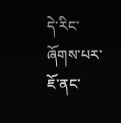དེ་རིང་ཞོགས་པར་ཇོ་ནང་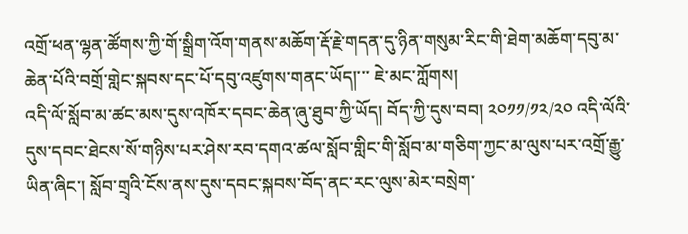འགྲོ་ཕན་ལྷན་ཚོགས་ཀྱི་གོ་སྒྲིག་འོག་གནས་མཆོག་རྡོ་རྗེ་གདན་དུ་ཉིན་གསུམ་རིང་གི་ཐེག་མཆོག་དབུ་མ་ཆེན་པོའི་བགྲོ་གླེང་སྐབས་དང་པོ་དབུ་འཛུགས་གནང་ཡོད།་་་ ཇེ་མང་ཀློགས།
འདི་ལོ་སློབ་མ་ཚང་མས་དུས་འཁོར་དབང་ཆེན་ཞུ་ཐུབ་ཀྱི་ཡོད། བོད་ཀྱི་དུས་བབ། ༢༠༡༡/༡༢/༢༠ འདི་ལོའི་དུས་དབང་ཐེངས་སོ་གཉིས་པར་ཤེས་རབ་དགའ་ཚལ་སློབ་གླིང་གི་སློབ་མ་གཅིག་ཀྱང་མ་ལུས་པར་འགྲོ་རྒྱུ་ཡིན་ཞིང་། སློབ་གྲྭའི་ངོས་ནས་དུས་དབང་སྐབས་བོད་ནང་རང་ལུས་མེར་བསྲེག་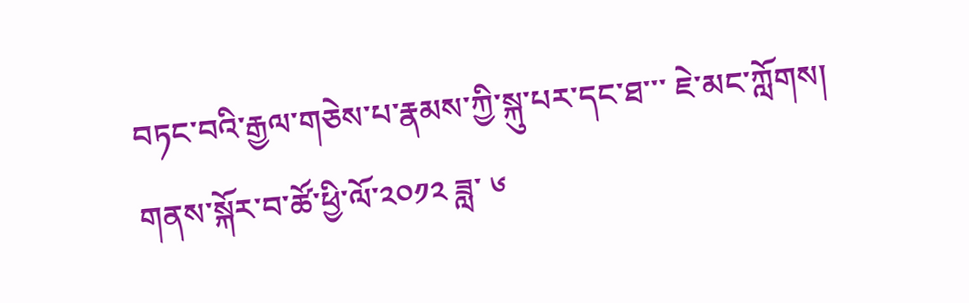བཏང་བའི་རྒྱལ་གཅེས་པ་རྣམས་ཀྱི་སྐུ་པར་དང་ཐ་་་ ཇེ་མང་ཀློགས།
གནས་སྐོར་བ་ཚོ་ཕྱི་ལོ་༢༠༡༢ ཟླ་ ༦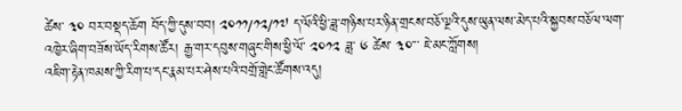ཚེས་ ༣༠ བར་བསྡད་ཆོག བོད་ཀྱི་དུས་བབ། ༢༠༡༡/༡༢/༡༧ ད་ལོའི་ཕྱི་ཟླ་གཉིས་པར་ཉིན་གྲངས་བཅོ་ལྔའི་དུས་ཡུན་ལས་མེད་པའི་སྐྱབས་བཅོལ་ལག་འཁྱེར་ཞིག་བཟོས་ཡོད་རིགས་ཚོར། རྒྱ་གར་དབུས་གཞུང་གིས་ཕྱི་ལོ་ ༢༠༡༢ ཟླ་ ༦ ཚེས་ ༣༠་་་ ཇེ་མང་ཀློགས།
འཇིག་རྟེན་ཁམས་ཀྱི་རིག་པ་དང་རྣམ་པར་ཤེས་པའི་བགྲོ་གླེང་ཚོགས་འདུ།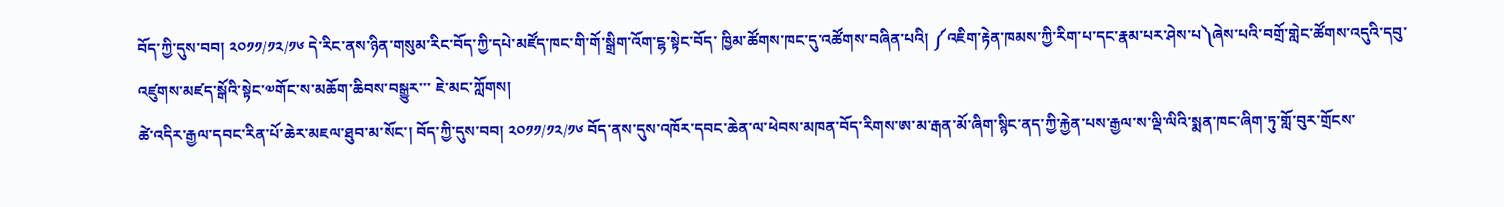བོད་ཀྱི་དུས་བབ། ༢༠༡༡/༡༢/༡༦ དེ་རིང་ནས་ཉིན་གསུམ་རིང་བོད་ཀྱི་དཔེ་མཛོད་ཁང་གི་གོ་སྒྲིག་འོག་ངྷ་སྟེང་བོད་ ཁྱིམ་ཚོགས་ཁང་དུ་འཚོགས་བཞིན་པའི། ༼འཇིག་རྟེན་ཁམས་ཀྱི་རིག་པ་དང་རྣམ་པར་ཤེས་པ༽ཞེས་པའི་བགྲོ་གླེང་ཚོགས་འདུའི་དབུ་འཛུགས་མཛད་སྒོའི་སྟེང་༧གོང་ས་མཆོག་ཆིབས་བསྒྱུར་་་ ཇེ་མང་ཀློགས།
ཚེ་འདིར་རྒྱལ་དབང་རིན་པོ་ཆེར་མཇལ་ཐུབ་མ་སོང་། བོད་ཀྱི་དུས་བབ། ༢༠༡༡/༡༢/༡༦ བོད་ནས་དུས་འཁོར་དབང་ཆེན་ལ་ཕེབས་མཁན་བོད་རིགས་ཨ་མ་རྒན་མོ་ཞིག་སྙིང་ནད་ཀྱི་རྐྱེན་པས་རྒྱལ་ས་ལྡི་ལིའི་སྨན་ཁང་ཞིག་ཏུ་གློ་བུར་གྲོངས་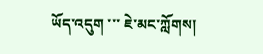ཡོད་འདུག ་་་ ཇེ་མང་ཀློགས།